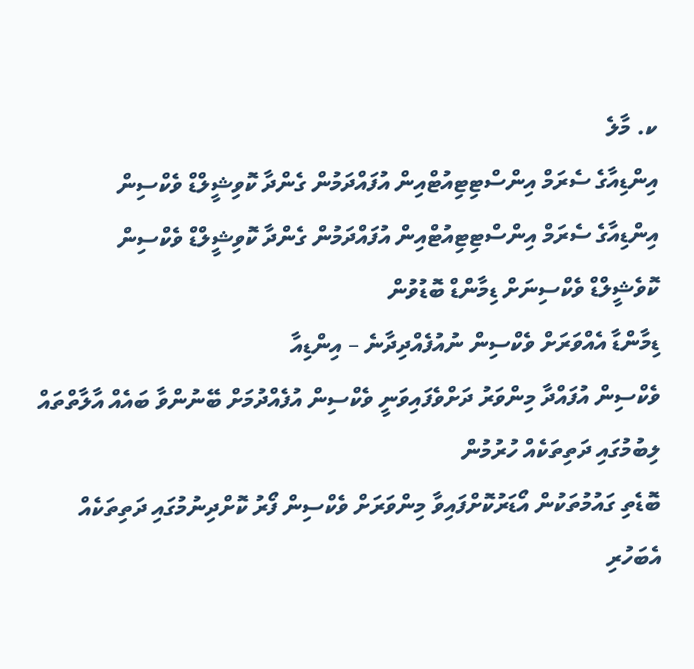ކ. މާލެ
އިންޑިއާގެ ސެރަމް އިންސްޓިޓިއުޓްއިން އުފައްދަމުން ގެންދާ ކޮވިޝީލްޑް ވެކްސިން
އިންޑިއާގެ ސެރަމް އިންސްޓިޓިއުޓްއިން އުފައްދަމުން ގެންދާ ކޮވިޝީލްޑް ވެކްސިން
ކޮވެޝީލްޑް ވެކްސިނަށް ޑިމާންޑް ބޮޑުވުން
ޑިމާންޑާ އެއްވަރަށް ވެކްސިން ނުއުފެއްދިދާނެ – އިންޑިއާ
ވެކްސިން އުފައްދާ މިންވަރު ދަށްވެފައިވަނީ ވެކްސިން އުފެއްދުމަށް ބޭނުންވާ ބައެއް އާލާތްތައް ލިބުމުގައި ދަތިތަކެއް ހުރުމުން
ބޮޑެތި ގައުމުތަކުން އޯޑަރުކޮށްފައިވާ މިންވަރަށް ވެކްސިން ފޯރު ކޮށްދިނުމުގައި ދަތިތަކެއް އެބަހުރި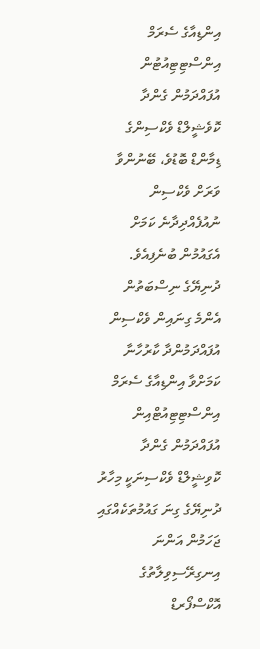އިންޑިއާގެ ސެރަމް އިންސްޓިޓިއުޓުން އުފައްދަމުން ގެންދާ ކޮވެޝީލްޑް ވެކްސިންގެ ޑިމާންޑް ބޮޑުވެ، ބޭނުންވާ ވަރަށް ވެކްސިން ނުއުފެއްދިދާނެ ކަމަށް އެގައުމުން ބުނެފިއެވެ.
ދުނިޔޭގެ ނިސްބަތުން އެންމެ ގިނައިން ވެކްސިން އުފައްދަމުންދާ ކާރުހާނާ ކަމަށްވާ އިންޑިއާގެ ސެރަމް އިންސްޓިޓިއުޓްއިން އުފައްދަމުން ގެންދާ ކޮވިޝީލްޑް ވެކްސިނަކީ މިހާރު ދުނިޔޭގެ ގިނަ ގައުމުތަކެއްގައި ޖަހަމުން އަންނަ އިނގިރޭސިވިލާތުގެ އޮކްސްފޯރޑް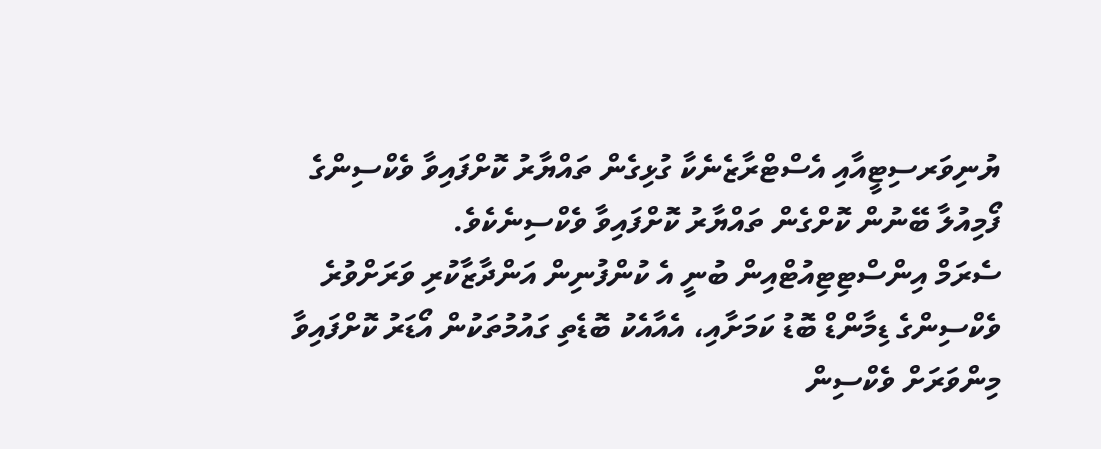ޔުނިވަރސިޓީއާއި އެސްޓްރާޒެނެކާ ގުޅިގެން ތައްޔާރު ކޮށްފައިވާ ވެކްސިންގެ ފޯމިއުލާ ބޭނުން ކޮށްގެން ތައްޔާރު ކޮށްފައިވާ ވެކްސިނެކެވެ.
ސެރަމް އިންސްޓިޓިއުޓްއިން ބުނީ އެ ކުންފުނިން އަންދާޒާކުރި ވަރަށްވުރެ ވެކްސިންގެ ޑިމާންޑް ބޮޑު ކަމަށާއި، އެއާއެކު ބޮޑެތި ގައުމުތަކުން އޯޑަރު ކޮށްފައިވާ މިންވަރަށް ވެކްސިން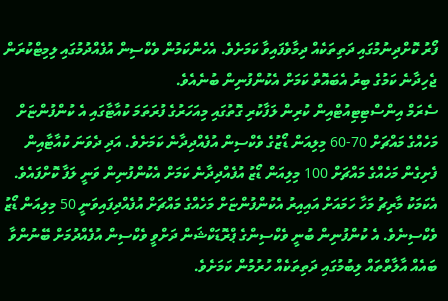ފޯރު ކޮށްދިނުމުގައި ދަތިތަކެއް ދިމާވެފައިވާ ކަމަށެވެ. އެހެންކަމުން ވެކްސިން އުފެއްދުމުގައި ލިމިޓްކުރަން ޖެހިދާނެ ކަމުގެ ބިރު އެބައޮތް ކަމަށް އެކުންފުނިން ބުނެއެވެ.
ސެރަމް އިންސްޓިޓިއުޓްއިން ކުރިން ލަފާކުރި ގޮތުގައި މިއަހަރުގެ ފުރަތަމަ ކުއާޓާގައި އެ ކުންފުންޏަށް މަހެއްގެ މައްޗަށް 70-60 މިލިއަން ޑޯޒުގެ ވެކްސިން އުފެއްދިދާނެ ކަމަށެވެ. އަދި ދެވަނަ ކުއާޓާއިން ފެށިގެން މަހެއްގެ މައްޗަށް 100 މިލިއަން ޑޯޒު އުފެއްދިދާނެ ކަމަށް އެކުންފުނިން ވަނީ ލަފާ ކޮށްފައެވެ. އެކަމަކު މާރިޗު މަހާ ހަމައަށް އައިއިރު އެކުންފުންޏަށް މަހެއްގެ މައްޗަށް އުފެއްދިފައިވަނީ 50 މިލިއަން ޑޯޒު ވެކްސިނެވެ. އެ ކުންފުނިން ބުނީ ވެކްސިންގެ ޕްރޮޑަކްޝަން ދަށްވީ ވެކްސިން އުފެއްދުމަށް ބޭނުންވާ ބައެއް އާލާތްތައް ލިބުމުގައި ދަތިތަކެއް ހުރުމުން ކަމަށެވެ.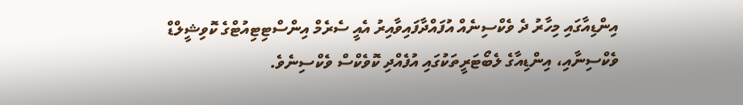އިންޑިއާގައި މިހާރު ދެ ވެކްސިނެއް އުފައްދާފައިވާއިރު އެއީ ސެރެމް އިންސްޓިޓިއުޓްގެ ކޮވިޝީލްޑް ވެކްސިނާއި، އިންޑިއާގެ ލެބޯޓަރީތަކުގައި އުފެއްދި ކޮވެކްސް ވެކްސިނެވެ.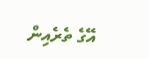އޭގެ ތެރެއިން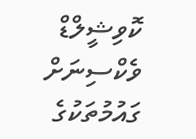ކޮވިޝީލްޑް ވެކްސިނަށް ގައުމުތަކުގެ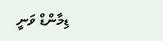ޑިމާންޑް ވަނީ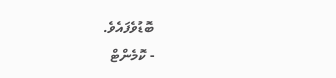ބޮޑުވެފައެވެ.
- ކޮމެންޓް